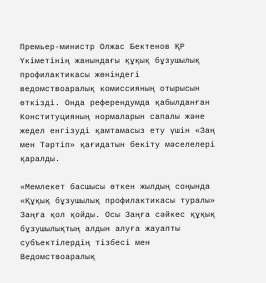Премьер-министр Олжас Бектенов ҚР Үкіметінің жанындағы құқық бұзушылық профилактикасы жөніндегі ведомствоаралық комиссияның отырысын өткізді. Онда референдумда қабылданған Конституцияның нормаларын сапалы және жедел енгізуді қамтамасыз ету үшін «Заң мен Тәртіп» қағидатын бекіту мәселелері қаралды.

«Мемлекет басшысы өткен жылдың соңында «Құқық бұзушылық профилактикасы туралы» Заңға қол қойды. Осы Заңға сәйкес құқық бұзушылықтың алдын алуға жауапты субъектілердің тізбесі мен Ведомствоаралық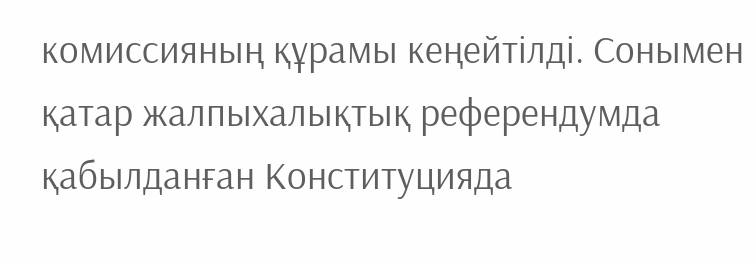комиссияның құрамы кеңейтілді. Сонымен қатар жалпыхалықтық референдумда қабылданған Конституцияда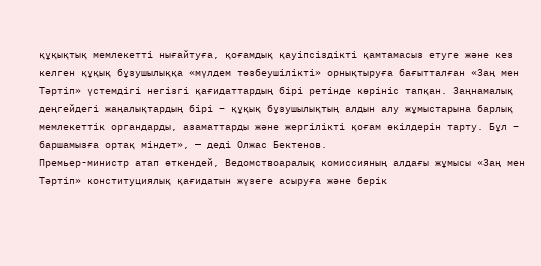құқықтық мемлекетті нығайтуға, қоғамдық қауіпсіздікті қамтамасыз етуге және кез келген құқық бұзушылыққа «мүлдем төзбеушілікті» орнықтыруға бағытталған «Заң мен Тәртіп» үстемдігі негізгі қағидаттардың бірі ретінде көрініс тапқан. Заңнамалық деңгейдегі жаңалықтардың бірі – құқық бұзушылықтың алдын алу жұмыстарына барлық мемлекеттік органдарды, азаматтарды және жергілікті қоғам өкілдерін тарту. Бұл – баршамызға ортақ міндет», — деді Олжас Бектенов.
Премьер-министр атап өткендей, Ведомствоаралық комиссияның алдағы жұмысы «Заң мен Тәртіп» конституциялық қағидатын жүзеге асыруға және берік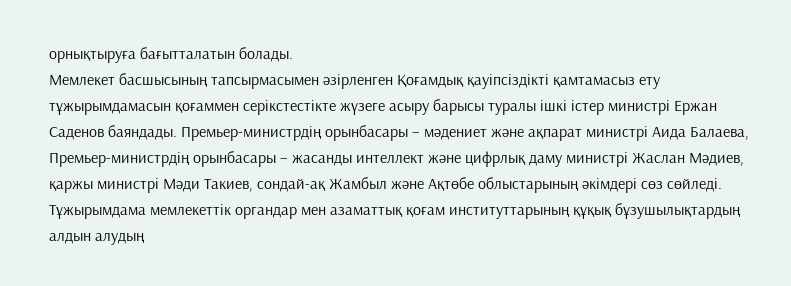орнықтыруға бағытталатын болады.
Мемлекет басшысының тапсырмасымен әзірленген Қоғамдық қауіпсіздікті қамтамасыз ету тұжырымдамасын қоғаммен серікстестікте жүзеге асыру барысы туралы ішкі істер министрі Ержан Саденов баяндады. Премьер-министрдің орынбасары – мәдениет және ақпарат министрі Аида Балаева, Премьер-министрдің орынбасары – жасанды интеллект және цифрлық даму министрі Жаслан Мәдиев, қаржы министрі Мәди Такиев, сондай-ақ Жамбыл және Ақтөбе облыстарының әкімдері сөз сөйледі.
Тұжырымдама мемлекеттік органдар мен азаматтық қоғам институттарының құқық бұзушылықтардың алдын алудың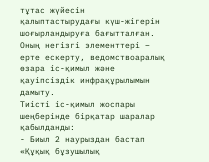тұтас жүйесін қалыптастырудағы күш-жігерін шоғырландыруға бағытталған. Оның негізгі элементтері – ерте ескерту, ведомствоаралық өзара іс-қимыл және қауіпсіздік инфрақұрылымын дамыту.
Тиісті іс-қимыл жоспары шеңберінде бірқатар шаралар қабылданды:
- Биыл 2 наурыздан бастап «Құқық бұзушылық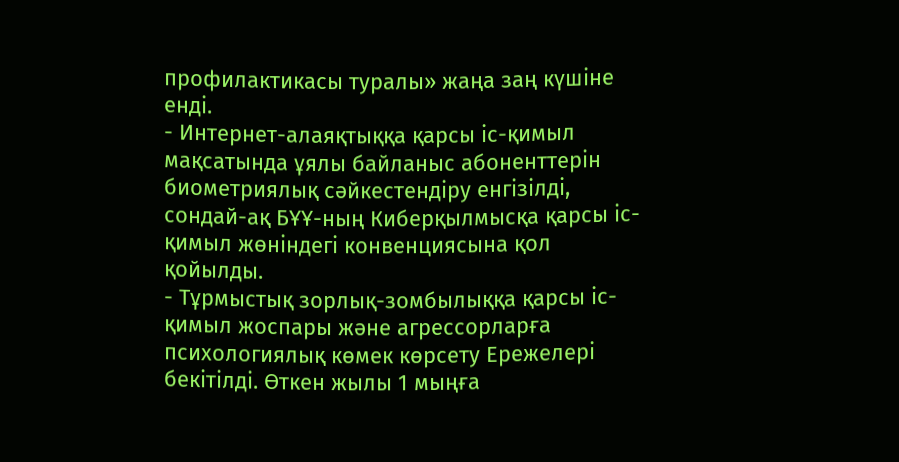профилактикасы туралы» жаңа заң күшіне енді.
- Интернет-алаяқтыққа қарсы іс-қимыл мақсатында ұялы байланыс абоненттерін биометриялық сәйкестендіру енгізілді, сондай-ақ БҰҰ-ның Киберқылмысқа қарсы іс-қимыл жөніндегі конвенциясына қол қойылды.
- Тұрмыстық зорлық-зомбылыққа қарсы іс-қимыл жоспары және агрессорларға психологиялық көмек көрсету Ережелері бекітілді. Өткен жылы 1 мыңға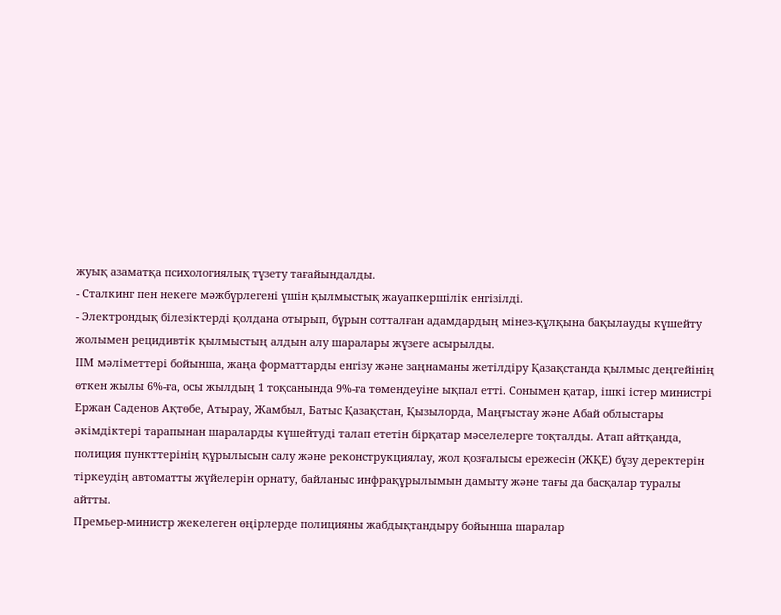жуық азаматқа психологиялық түзету тағайындалды.
- Сталкинг пен некеге мәжбүрлегені үшін қылмыстық жауапкершілік енгізілді.
- Электрондық білезіктерді қолдана отырып, бұрын сотталған адамдардың мінез-құлқына бақылауды күшейту жолымен рецидивтік қылмыстың алдын алу шаралары жүзеге асырылды.
ІІМ мәліметтері бойынша, жаңа форматтарды енгізу және заңнаманы жетілдіру Қазақстанда қылмыс деңгейінің өткен жылы 6%-ға, осы жылдың 1 тоқсанында 9%-ға төмендеуіне ықпал етті. Сонымен қатар, ішкі істер министрі Ержан Саденов Ақтөбе, Атырау, Жамбыл, Батыс Қазақстан, Қызылорда, Маңғыстау және Абай облыстары әкімдіктері тарапынан шараларды күшейтуді талап ететін бірқатар мәселелерге тоқталды. Атап айтқанда, полиция пункттерінің құрылысын салу және реконструкциялау, жол қозғалысы ережесін (ЖҚЕ) бұзу деректерін тіркеудің автоматты жүйелерін орнату, байланыс инфрақұрылымын дамыту және тағы да басқалар туралы айтты.
Премьер-министр жекелеген өңірлерде полицияны жабдықтандыру бойынша шаралар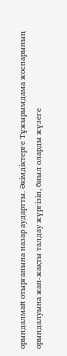орындалмай отырғанына назар аудартты. Әкімдіктерге Тұжырымдама жоспарының орындалуына жан-жақты талдау жүргізіп, биыл оларды жүзеге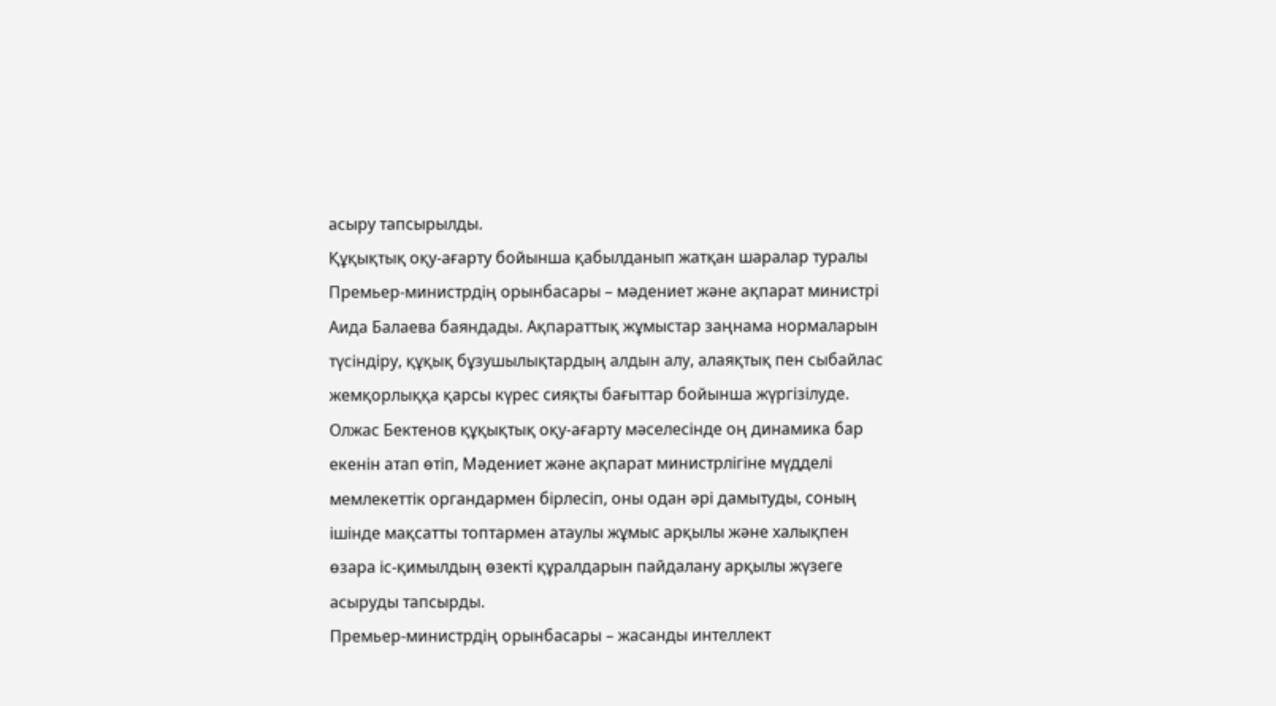асыру тапсырылды.
Құқықтық оқу-ағарту бойынша қабылданып жатқан шаралар туралы Премьер-министрдің орынбасары – мәдениет және ақпарат министрі Аида Балаева баяндады. Ақпараттық жұмыстар заңнама нормаларын түсіндіру, құқық бұзушылықтардың алдын алу, алаяқтық пен сыбайлас жемқорлыққа қарсы күрес сияқты бағыттар бойынша жүргізілуде.
Олжас Бектенов құқықтық оқу-ағарту мәселесінде оң динамика бар екенін атап өтіп, Мәдениет және ақпарат министрлігіне мүдделі мемлекеттік органдармен бірлесіп, оны одан әрі дамытуды, соның ішінде мақсатты топтармен атаулы жұмыс арқылы және халықпен өзара іс-қимылдың өзекті құралдарын пайдалану арқылы жүзеге асыруды тапсырды.
Премьер-министрдің орынбасары – жасанды интеллект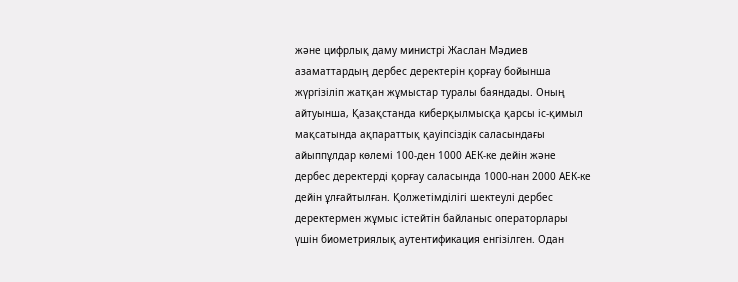және цифрлық даму министрі Жаслан Мәдиев азаматтардың дербес деректерін қорғау бойынша жүргізіліп жатқан жұмыстар туралы баяндады. Оның айтуынша, Қазақстанда киберқылмысқа қарсы іс-қимыл мақсатында ақпараттық қауіпсіздік саласындағы айыппұлдар көлемі 100-ден 1000 АЕК-ке дейін және дербес деректерді қорғау саласында 1000-нан 2000 АЕК-ке дейін ұлғайтылған. Қолжетімділігі шектеулі дербес деректермен жұмыс істейтін байланыс операторлары үшін биометриялық аутентификация енгізілген. Одан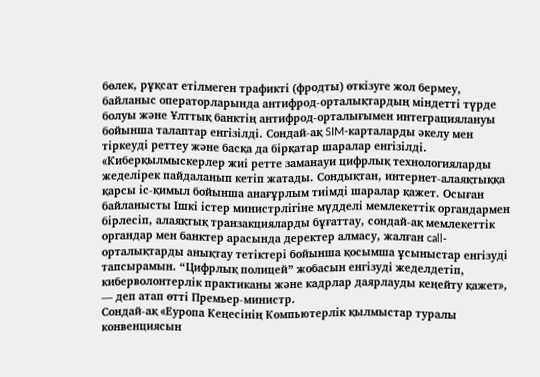бөлек, рұқсат етілмеген трафикті (фродты) өткізуге жол бермеу, байланыс операторларында антифрод-орталықтардың міндетті түрде болуы және Ұлттық банктің антифрод-орталығымен интеграциялануы бойынша талаптар енгізілді. Сондай-ақ SIM-карталарды әкелу мен тіркеуді реттеу және басқа да бірқатар шаралар енгізілді.
«Киберқылмыскерлер жиі ретте заманауи цифрлық технологияларды жеделірек пайдаланып кетіп жатады. Сондықтан, интернет-алаяқтыққа қарсы іс-қимыл бойынша анағұрлым тиімді шаралар қажет. Осыған байланысты Ішкі істер министрлігіне мүдделі мемлекеттік органдармен бірлесіп, алаяқтық транзакцияларды бұғаттау, сондай-ақ мемлекеттік органдар мен банктер арасында деректер алмасу, жалған call-орталықтарды анықтау тетіктері бойынша қосымша ұсыныстар енгізуді тапсырамын. “Цифрлық полицей” жобасын енгізуді жеделдетіп, киберволонтерлік практиканы және кадрлар даярлауды кеңейту қажет», — деп атап өтті Премьер-министр.
Сондай-ақ «Еуропа Кеңесінің Компьютерлік қылмыстар туралы конвенциясын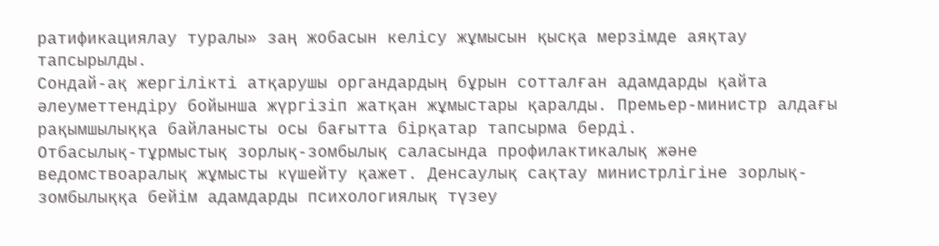ратификациялау туралы» заң жобасын келісу жұмысын қысқа мерзімде аяқтау тапсырылды.
Сондай-ақ жергілікті атқарушы органдардың бұрын сотталған адамдарды қайта әлеуметтендіру бойынша жүргізіп жатқан жұмыстары қаралды. Премьер-министр алдағы рақымшылыққа байланысты осы бағытта бірқатар тапсырма берді.
Отбасылық-тұрмыстық зорлық-зомбылық саласында профилактикалық және ведомствоаралық жұмысты күшейту қажет. Денсаулық сақтау министрлігіне зорлық-зомбылыққа бейім адамдарды психологиялық түзеу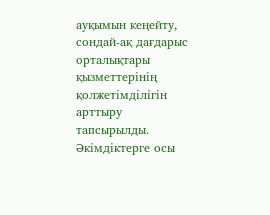ауқымын кеңейту, сондай-ақ дағдарыс орталықтары қызметтерінің қолжетімділігін арттыру тапсырылды. Әкімдіктерге осы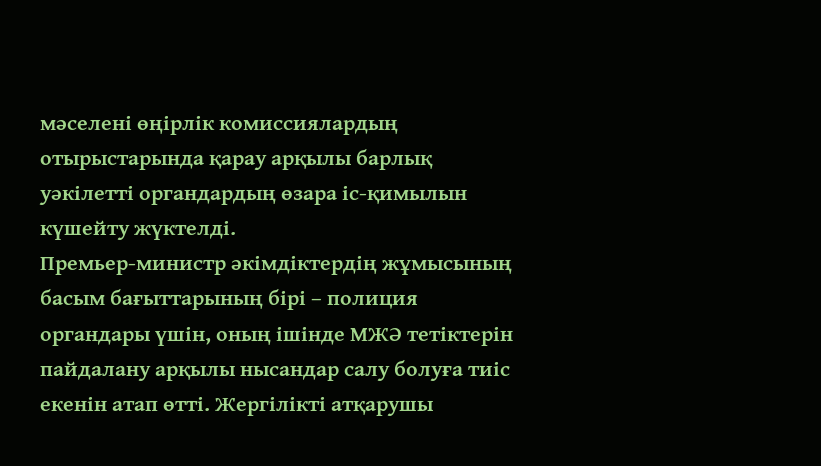мәселені өңірлік комиссиялардың отырыстарында қарау арқылы барлық уәкілетті органдардың өзара іс-қимылын күшейту жүктелді.
Премьер-министр әкімдіктердің жұмысының басым бағыттарының бірі – полиция органдары үшін, оның ішінде МЖӘ тетіктерін пайдалану арқылы нысандар салу болуға тиіс екенін атап өтті. Жергілікті атқарушы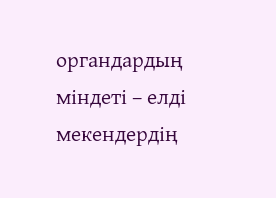органдардың міндеті – елді мекендердің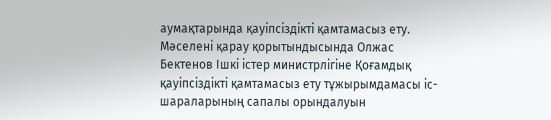аумақтарында қауіпсіздікті қамтамасыз ету.
Мәселені қарау қорытындысында Олжас Бектенов Ішкі істер министрлігіне Қоғамдық қауіпсіздікті қамтамасыз ету тұжырымдамасы іс-шараларының сапалы орындалуын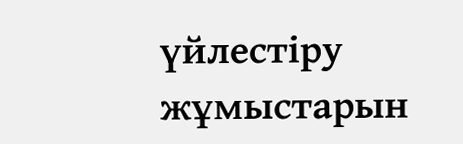үйлестіру жұмыстарын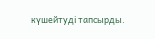күшейтуді тапсырды.